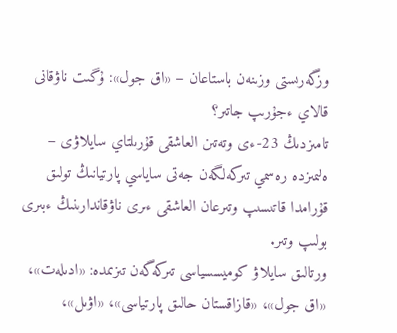وزگەرىستى وزىنەن باستاعان – «اق جول»: ۇگىت ناۋقانى قالاي ءجۇرىپ جاتىر؟
تامىزدىڭ 23-ءى وتەتىن العاشقى قۇرىلتاي سايلاۋى – ەلىمىزدە رەسمي تىركەلگەن جەتى ساياسي پارتيانىڭ تولىق قۇرامدا قاتىسىپ وتىرعان العاشقى ءىرى ناۋقاندارىنىڭ ءبىرى بولىپ وتىر.
ورتالىق سايلاۋ كوميسسياسى تىركەگەن تىزىمدە: «ادىلەت»، «اق جول»، «قازاقستان حالىق پارتياسى»، «اۋىل»،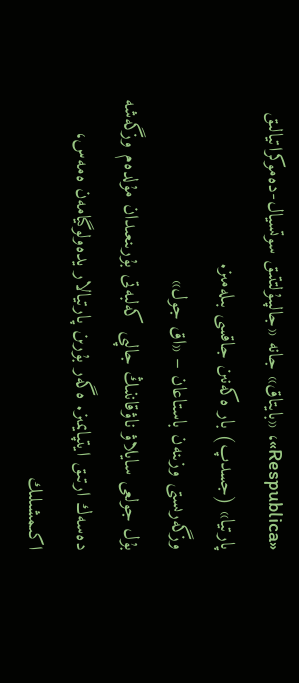«Respublica»، «بايتاق» جانە «جالپىۇلتتىق سوتسيال-دەموكراتيالىق پارتيا» (جسدپ) بار ەكەنىن جاقسى بىلەمىز.
وزگەرىستى وزىنەن باستاعان – «اق جول»
بۇل جولعى سايلاۋ ناۋقاننىڭ جالپى كەلبەتى بۇرىنعىدان مۇلدەم وزگەشە دەسەك ارتىق ايتپايمىز. ەگەر بۇرىن پارتيالار يدەولوگيامەن ەمەس، اكىمشىلىك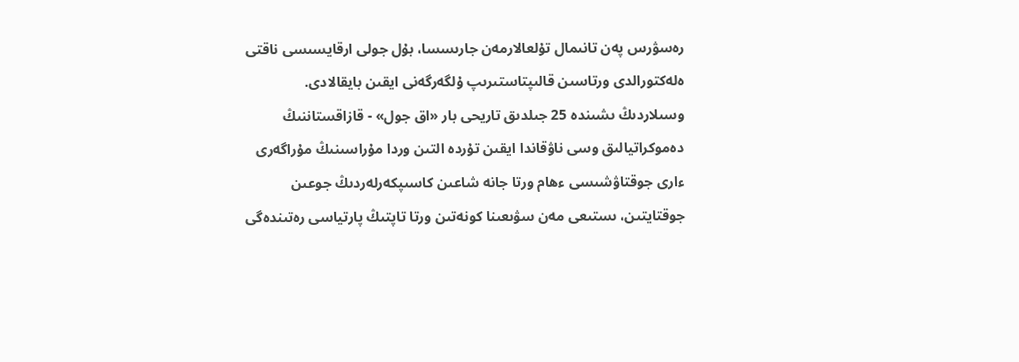رەسۋرس پەن تانىمال تۇلعالارمەن جارىسسا، بۇل جولى ارقايسىسى ناقتى ەلەكتورالدى ورتاسىن قالىپتاستىرىپ ۇلگەرگەنى ايقىن بايقالادى.
وسىلاردىڭ ىشىندە 25 جىلدىق تاريحى بار «اق جول» - قازاقستاننىڭ دەموكراتيالىق وسى ناۋقاندا ايقىن تۇردە التىن وردا مۇراسىنىڭ مۇراگەرى ءارى جوقتاۋشىسى ءھام ورتا جانە شاعىن كاسىپكەرلەردىڭ جوعىن جوقتايتىن، ىستىعى مەن سۋىعىنا كونەتىن ورتا تاپتىڭ پارتياسى رەتىندەگى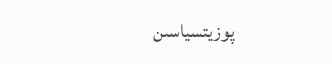پوزيتسياسىن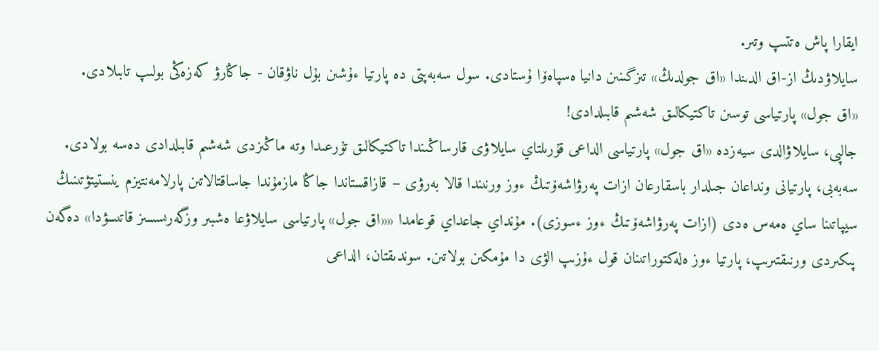ايقارا پاش ەتتىپ وتىر.
سايلاۋدىڭ از-اق الدىندا «اق جولدىڭ» تىزگىنىن دانيا ەسپاەۆا ۇستادى. سول سەبەپتى دە پارتيا ءۇشىن بۇل ناۋقان - جاڭارۋ كەزەڭى بولىپ تابىلادى.
«اق جول» پارتياسى توسىن تاكتيكالىق شەشىم قابىلدادى!
جالپى، سايلاۋالدى سيەزدە «اق جول» پارتياسى الداعى قۇرىلتاي سايلاۋى قارساڭىندا تاكتيكالىق تۇرعىدا وتە ماڭىزدى شەشىم قابىلدادى دەسە بولادى. سەبەبى، پارتيانى ونداعان جىلدار باسقارعان ازات پەرۋاشەۆتىڭ ءوز ورنىندا قالا بەرۋى – قازاقستاندا جاڭا مازمۇندا جاساقتالاتىن پارلامەنتيزم ينستيتۋتىنىڭ سيپاتىنا ساي ەمەس ەدى (ازات پەرۋاشەۆتىڭ ءوز ءسوزى). مۇنداي جاعداي قوعامدا ««اق جول» پارتياسى سايلاۋعا ەشبىر وزگەرىسسىز قاتىسۋدا» دەگەن پىكىردى ورنىقتىرىپ، پارتيا ءوز ەلەكتوراتىنان قول ءۇزىپ الۋى دا مۇمكىن بولاتىن. سوندىقتان، الداعى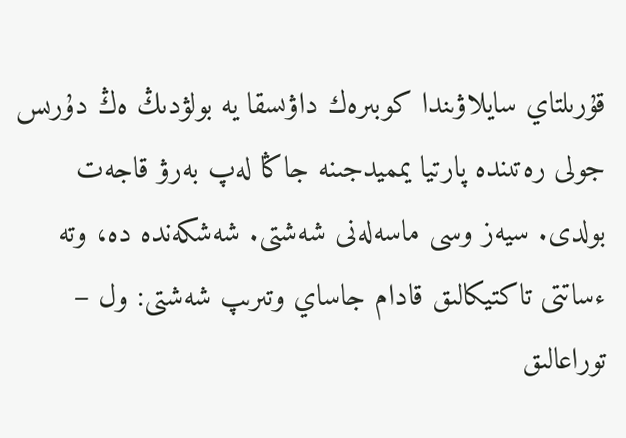قۇرىلتاي سايلاۋىندا كوبىرەك داۋىسقا يە بولۋدىڭ ەڭ دۇرىس جولى رەتىندە پارتيا يمميدجىنە جاڭا لەپ بەرۋ قاجەت بولدى. سيەز وسى ماسەلەنى شەشتى. شەشكەندە دە، وتە ءساتتى تاكتيكالىق قادام جاساي وتىرىپ شەشتى: ول – توراعالىق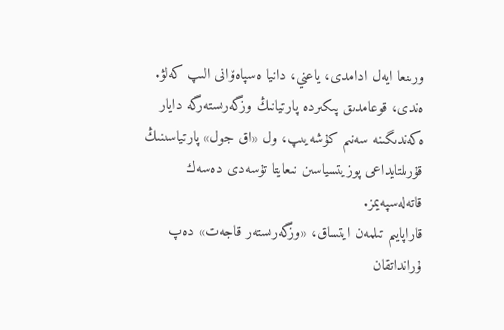ورىنعا ايەل ادامدى، ياعني، دانيا ەسپاەۆانى الىپ كەلۋ.
ەندى، قوعامدىق پىكىردە پارتيانىڭ وزگەرىستەرگە دايار ەكەندىگىنە سەنىم كۇشەيىپ، ول «اق جول» پارتياسىنىڭ قۇرىلتايداعى پوزيتسياسىن نىعايتا تۇسەدى دەسەك قاتەلەسپەيمز.
قاراپايىم تىلمەن ايتساق، «وزگەرىستەر قاجەت» دەپ ۇرانداتقان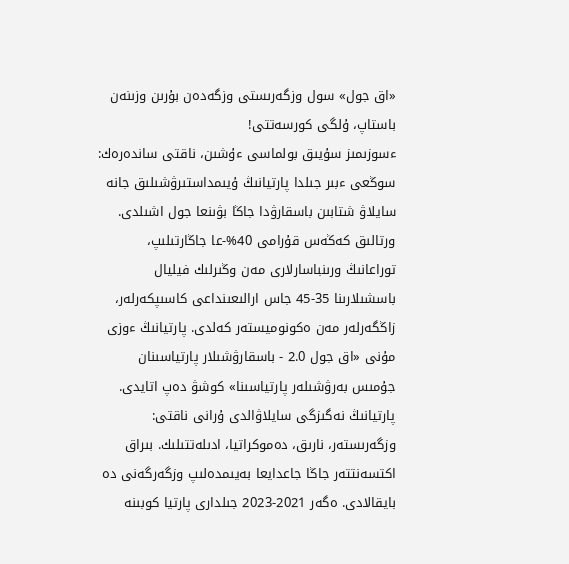«اق جول» سول وزگەرىستى وزگەدەن بۇرىن وزىنەن باستاپ، ۇلگى كورسەتتى!
ءسوزىمىز سۇيىق بولماسى ءۇشىن، ناقتى ساندەرەك: سوڭعى ءبىر جىلدا پارتيانىڭ ۇيىمداستىرۋشىلىق جانە سايلاۋ شتابىن باسقارۋدا جاڭا بۋىنعا جول اشىلدى. ورتالىق كەڭەس قۇرامى 40%-عا جاڭارتىلىپ، توراعانىڭ ورىنباسارلارى مەن وڭىرلىك فيليال باسشىلارىنا 35-45 جاس ارالىعىنداعى كاسىپكەرلەر، زاڭگەرلەر مەن ەكونوميستەر كەلدى. پارتيانىڭ ءوزى مۇنى «اق جول 2.0 - باسقارۋشىلار پارتياسىنان جۇمىس بەرۋشىلەر پارتياسىنا» كوشۋ دەپ اتايدى.
پارتيانىڭ نەگىزگى سايلاۋالدى ۇرانى ناقتى: وزگەرىستەر، نارىق، دەموكراتيا، ادىلەتتىلىك. بىراق اكتسەنتتەر جاڭا جاعدايعا بەيىمدەلىپ وزگەرگەنى دە بايقالادى. ەگەر 2021-2023 جىلدارى پارتيا كوبىنە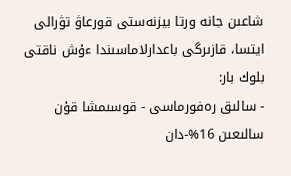شاعىن جانە ورتا بيزنەستى قورعاۋ تۋرالى ايتسا، قازىرگى باعدارلاماسىندا ءۇش ناقتى بلوك بار:
- سالىق رەفورماسى - قوسىمشا قۇن سالىعىن 16%-دان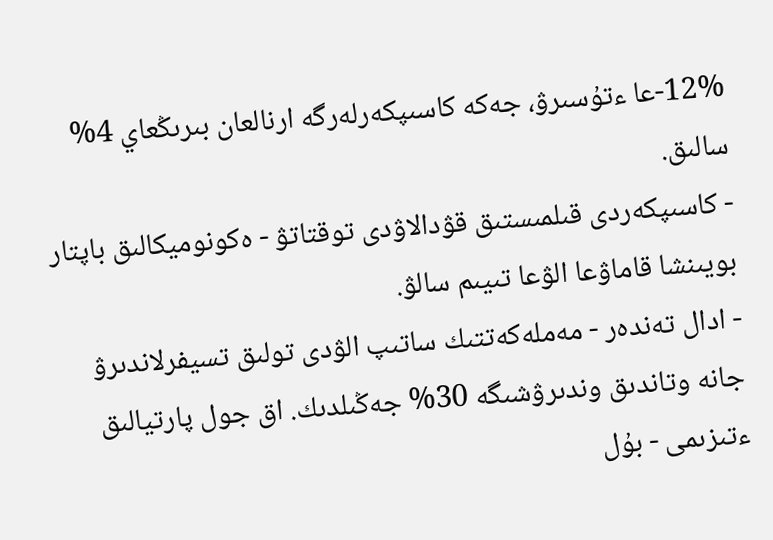12%-عا ءتۇسىرۋ، جەكە كاسىپكەرلەرگە ارنالعان بىرىڭعاي 4% سالىق.
- كاسىپكەردى قىلمىستىق قۋدالاۋدى توقتاتۋ - ەكونوميكالىق باپتار بويىنشا قاماۋعا الۋعا تىيىم سالۋ.
- ادال تەندەر - مەملەكەتتىك ساتىپ الۋدى تولىق تسيفرلاندىرۋ جانە وتاندىق وندىرۋشىگە 30% جەڭىلدىك. اق جول پارتيالىق ءتىزىمى - بۇل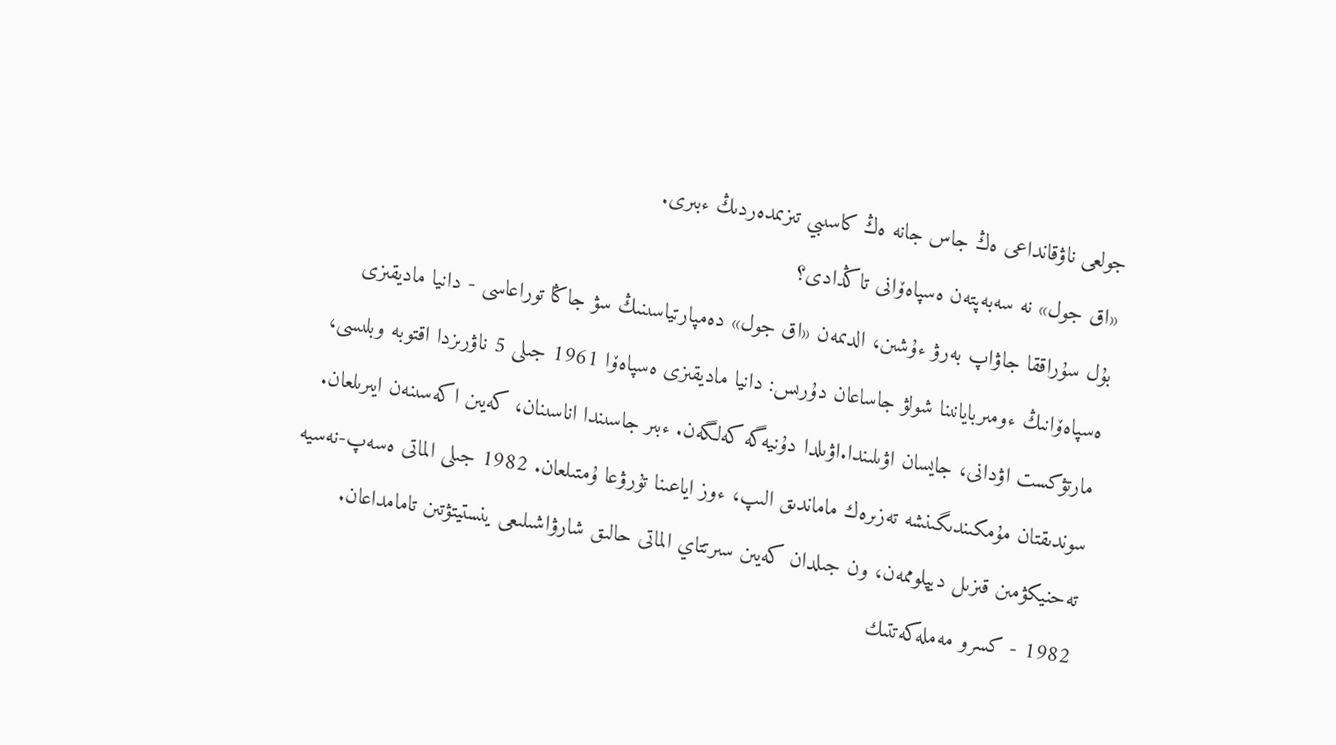جولعى ناۋقانداعى ەڭ جاس جانە ەڭ كاسىبي تىزىمدەردىڭ ءبىرى.
«اق جول» نە سەبەپتەن ەسپاەۆانى تاڭدادى؟
بۇل سۇراققا جاۋاپ بەرۋ ءۇشىن، الدىمەن «اق جول» دەمپارتياسىنىڭ سۋ جاڭا توراعاسى - دانيا ماديقىزى ەسپاەۆانىڭ ءومىربايانىنا شولۋ جاساعان دۇرىس: دانيا ماديقىزى ەسپاەۆا 1961 جىلى 5 ناۋرىزدا اقتوبە وبلىسى، مارتۋكست اۋدانى، جايسان اۋىلىندا.اۋىلدا دۇنيەگە كەلگەن. ءبىر جاسىندا اناسىنان، كەيىن اكەسىنەن ايىرىلعان. سوندىقتان مۇمكىندىگىنشە تەزىرەك ماماندىق الىپ، ءوز اياعىنا تۇرۋعا ۇمتىلعان. 1982 جىلى الماتى ەسەپ-نەسيە تەحنيكۋمىن قىزىل ديپلوممەن، ون جىلدان كەيىن سىرتتاي الماتى حالىق شارۋاشىلىعى ينستيتۋتىن تامامداعان.
1982 - كسرو مەملەكەتتىك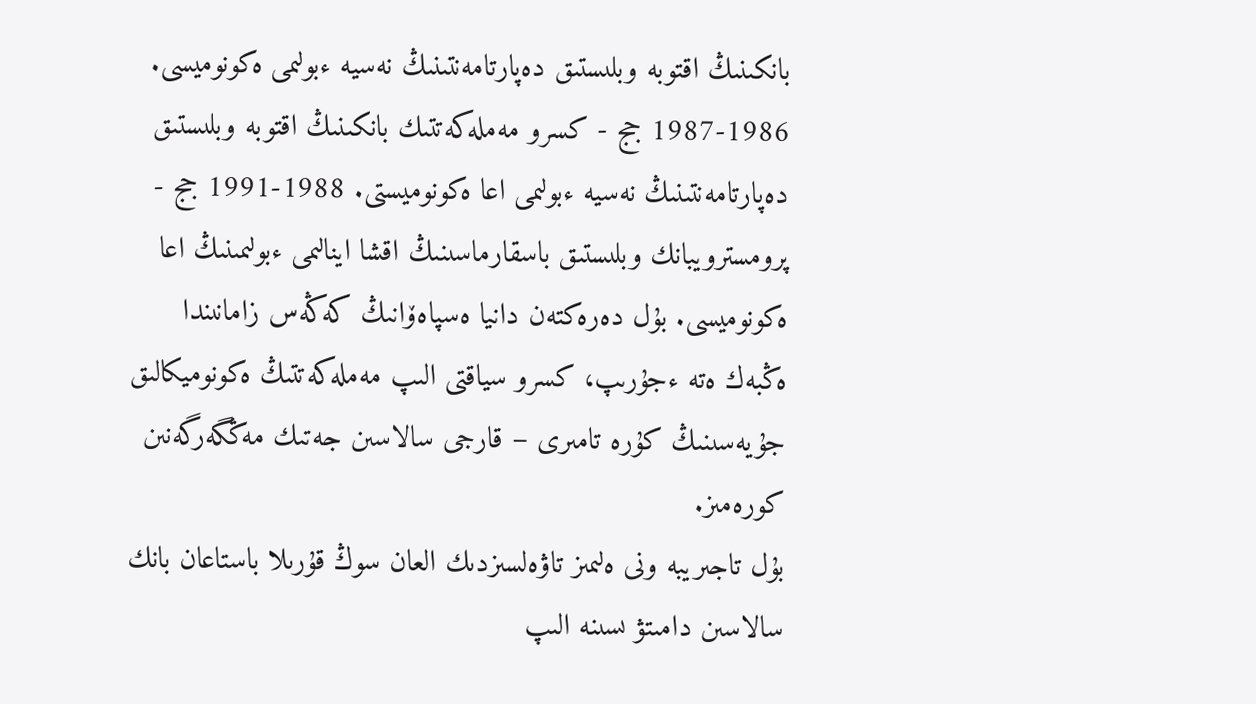بانكىنىڭ اقتوبە وبلىستىق دەپارتامەنتىنىڭ نەسيە ءبولىمى ەكونوميسى. 1986-1987 جج - كسرو مەملەكەتتىك بانكىنىڭ اقتوبە وبلىستىق دەپارتامەنتىنىڭ نەسيە ءبولىمى اعا ەكونوميستى. 1988-1991 جج - پرومسترويبانك وبلىستىق باسقارماسىنىڭ اقشا اينالىمى ءبولىمىنىڭ اعا ەكونوميسى. بۇل دەرەكتەن دانيا ەسپاەۆانىڭ كەڭەس زامانىندا ەڭبەك ەتە ءجۇرىپ، كسرو سياقتى الىپ مەملەكەتتىڭ ەكونوميكالىق جۇيەسىنىڭ كۇرە تامىرى – قارجى سالاسىن جەتىك مەڭگەرگەنىن كورەمىز.
بۇل تاجىريبە ونى ەلىمىز تاۋەلسىزدىك العان سوڭ قۇرىلا باستاعان بانك سالاسىن دامىتۋ ىسىنە الىپ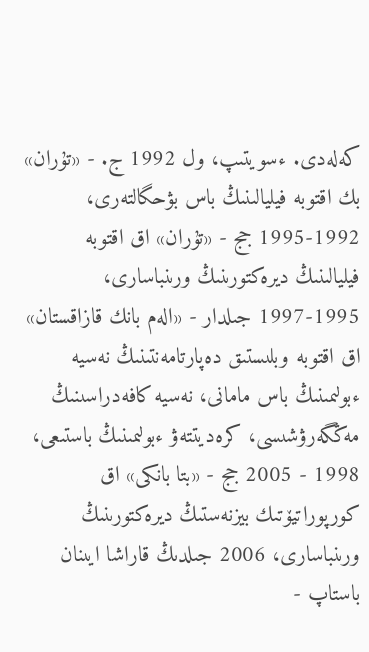كەلەدى. ءسويتىپ، ول 1992 ج. - «تۇران» بك اقتوبە فيليالىنىڭ باس بۋحگالتەرى، 1992-1995 جج - «تۇران» اق اقتوبە فيليالىنىڭ ديرەكتورىنىڭ ورىنباسارى، 1995-1997 جىلدار - «الەم بانك قازاقستان» اق اقتوبە وبلىستىق دەپارتامەنتىنىڭ نەسيە ءبولىمىنىڭ باس مامانى، نەسيە كافەدراسىنىڭ مەڭگەرۋشىسى، كرەديتتەۋ ءبولىمىنىڭ باستىعى، 1998 - 2005 جج - «بتا بانكى» اق كورپوراتيۆتىك بيزنەستىڭ ديرەكتورىنىڭ ورىنباسارى، 2006 جىلدىڭ قاراشا ايىنان باستاپ -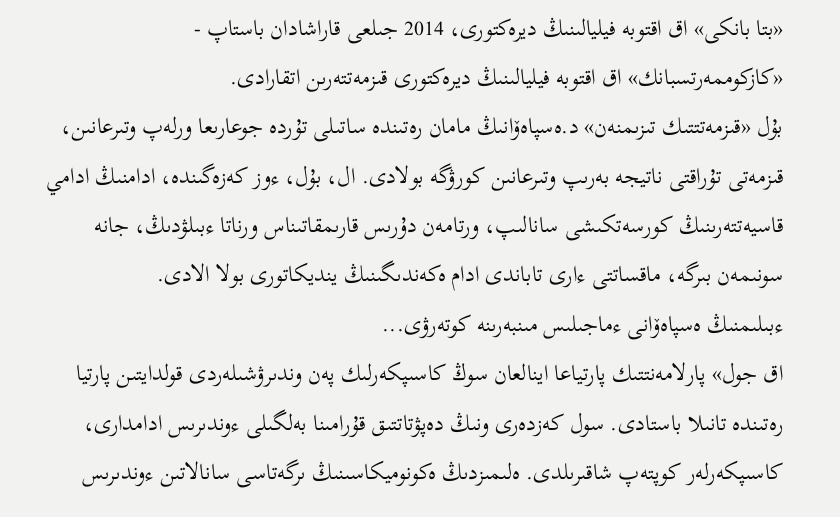«بتا بانكى» اق اقتوبە فيليالىنىڭ ديرەكتورى، 2014 جىلعى قاراشادان باستاپ - «كازكوممەرتسبانك» اق اقتوبە فيليالىنىڭ ديرەكتورى قىزمەتتەرىن اتقارادى.
بۇل «قىزمەتتتىك تىزىمنەن» د.ەسپاەۆانىڭ مامان رەتىندە ساتىلى تۇردە جوعارىعا ورلەپ وتىرعانىن، قىزمەتى تۇراقتى ناتيجە بەرىپ وتىرعانىن كورۋگە بولادى. ال، بۇل، ءوز كەزەگىندە، ادامنىڭ ادامي قاسيەتتەرىنىڭ كورسەتكىشى سانالىپ، ورتامەن دۇرىس قارىمقاتىناس ورناتا ءبىلۋدىڭ، جانە سونىمەن بىرگە، ماقساتتى ءارى تاباندى ادام ەكەندىگىنىڭ ينديكاتورى بولا الادى.
ءبىلىمنىڭ ەسپاەۆانى ءماجىلىس مىنبەرىنە كوتەرۋى...
اق جول» پارلامەنتتىك پارتياعا اينالعان سوڭ كاسىپكەرلىك پەن وندىرۋشىلەردى قولدايتىن پارتيا رەتىندە تانىلا باستادى. سول كەزدەرى ونىڭ دەپۋتاتتىق قۇرامىنا بەلگىلى ءوندىرىس ادامدارى، كاسىپكەرلەر كوپتەپ شاقىرىلدى. ەلىمىزدىڭ ەكونوميكاسىنىڭ ىرگەتاسى سانالاتىن ءوندىرىس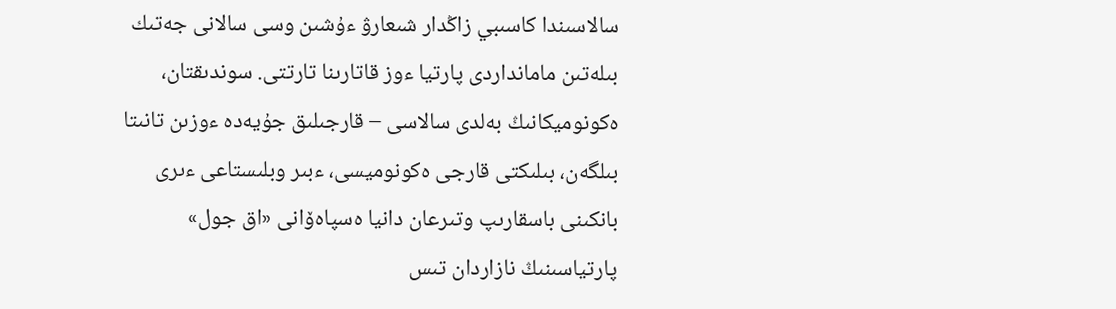سالاسىندا كاسىبي زاڭدار شىعارۋ ءۇشىن وسى سالانى جەتىك بىلەتىن مامانداردى پارتيا ءوز قاتارىنا تارتتى. سوندىقتان، ەكونوميكانىڭ بەلدى سالاسى – قارجىلىق جۇيەدە ءوزىن تانىتا بىلگەن، بىلىكتى قارجى ەكونوميسى، ءبىر وبلىستاعى ءىرى بانكىنى باسقارىپ وتىرعان دانيا ەسپاەۆانى «اق جول» پارتياسىنىڭ نازاردان تىس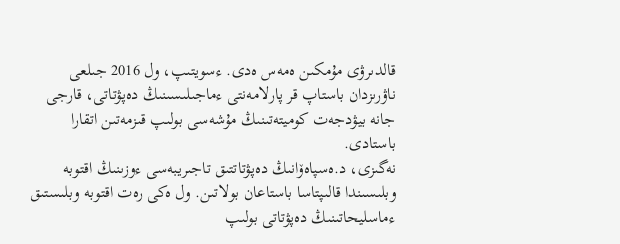قالدىرۋى مۇمكىن ەمەس ەدى. ءسويتىپ، ول 2016 جىلعى ناۋرىزدان باستاپ قر پارلامەنتى ءماجىلىسىنىڭ دەپۋتاتى، قارجى جانە بيۋدجەت كوميتەتىنىڭ مۇشەسى بولىپ قىزمەتىن اتقارا باستادى.
نەگىزى، د.ەسپاەۆانىڭ دەپۋتاتتىق تاجىريبەسى ءوزىنىڭ اقتوبە وبلىسىندا قالىپتاسا باستاعان بولاتىن. ول ەكى رەت اقتوبە وبلىستىق ءماسليحاتىنىڭ دەپۋتاتى بولىپ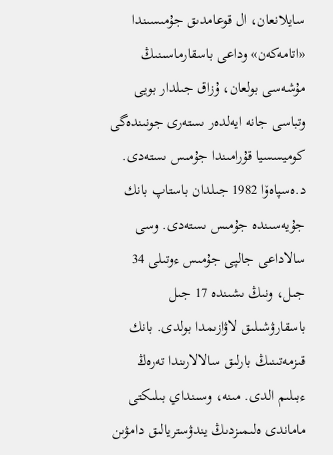سايلانعان، ال قوعامدىق جۇمىسىندا «اتامەكەن» وداعى باسقارماسىنىڭ مۇشەسى بولعان، ۇزاق جىلدار بويى وتباسى جانە ايەلدەر ىستەرى جونىندەگى كوميسسيا قۇرامىندا جۇمىس ىستەدى.
د.ەسپاەۆا 1982 جىلدان باستاپ بانك جۇيەسىندە جۇمىس ىستەدى. وسى سالاداعى جالپى جۇمىس ءوتىلى 34 جىل، ونىڭ ىشىندە 17 جىل باسقارۋشىلىق لاۋازىمدا بولدى. بانك قىزمەتىنىڭ بارلىق سالالارىندا تەرەڭ ءبىلىم الدى. مىنە، وسىنداي بىلىكتى ماماندى ەلىمىزدىڭ يندۋستريالىق دامۋىن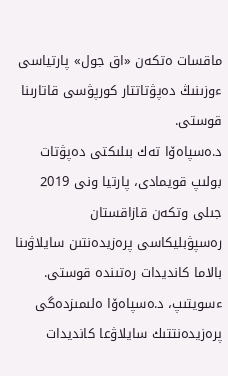ماقسات ەتكەن «اق جول» پارتياسى ءوزىنىڭ دەپۋتاتتار كورپۋسى قاتارىنا قوستى.
د.ەسپاەۆا تەك بىلىكتى دەپۋتات بولىپ قويمادى، پارتيا ونى 2019 جىلى وتكەن قازاقستان رەسپۋبليكاسى پرەزيدەنتىن سايلاۋىنا بالاما كانديدات رەتىندە قوستى. ءسويتىپ، د.ەسپاەۆا ەلىمىزدەگى پرەزيدەنتتىك سايلاۋعا كانديدات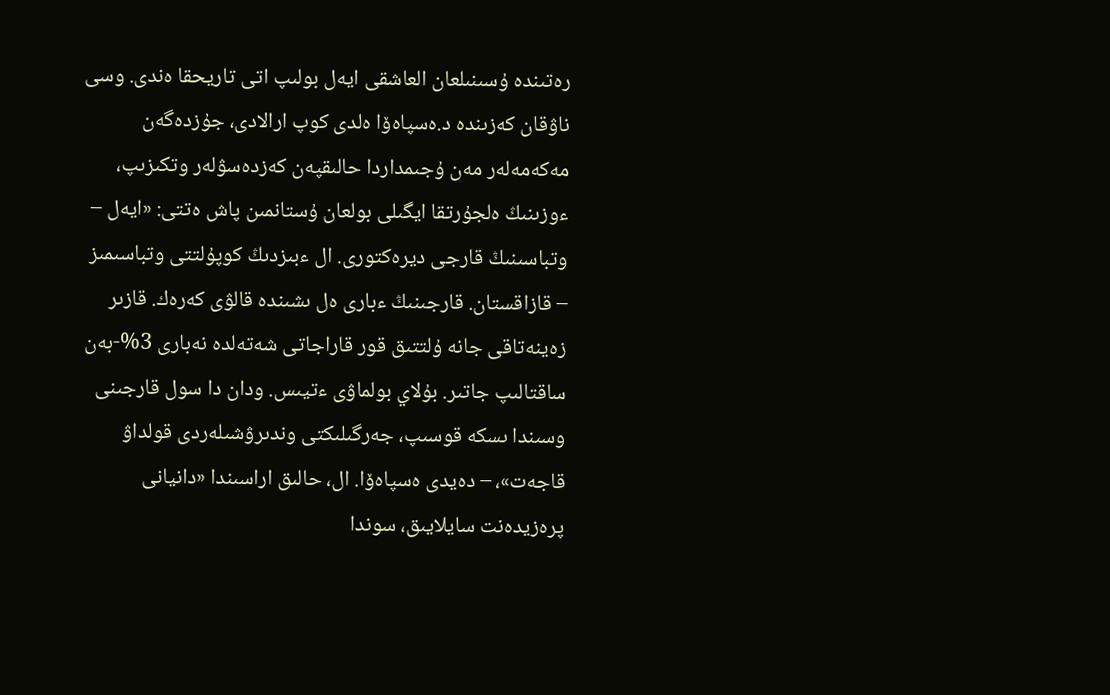رەتىندە ۇسىنىلعان العاشقى ايەل بولىپ اتى تاريحقا ەندى. وسى ناۋقان كەزىندە د.ەسپاەۆا ەلدى كوپ ارالادى، جۇزدەگەن مەكەمەلەر مەن ۇجىمداردا حالىقپەن كەزدەسۋلەر وتكىزىپ، ءوزىنىڭ ەلجۇرتقا ايگىلى بولعان ۇستانمىن پاش ەتتى: «ايەل – وتباسىنىڭ قارجى ديرەكتورى. ال ءبىزدىڭ كوپۇلتتى وتباسىمىز – قازاقستان. قارجىنىڭ ءبارى ەل ىشىندە قالۋى كەرەك. قازىر زەينەتاقى جانە ۇلتتىق قور قاراجاتى شەتەلدە نەبارى 3%-بەن ساقتالىپ جاتىر. بۇلاي بولماۋى ءتيىس. ودان دا سول قارجىنى وسىندا ىسكە قوسىپ، جەرگىلىكتى وندىرۋشىلەردى قولداۋ قاجەت»، – دەيدى ەسپاەۆا. ال، حالىق اراسىندا «دانيانى پرەزيدەنت سايلايىق، سوندا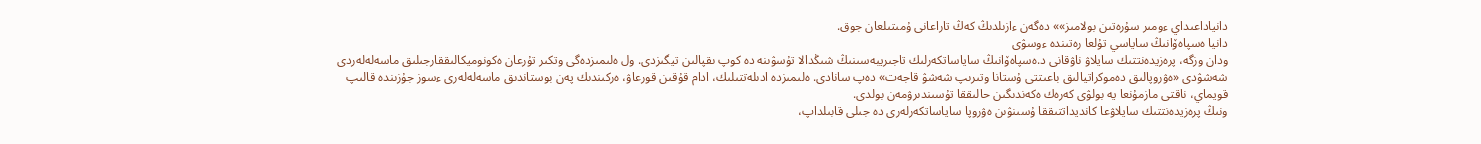دانياداعىداي ءومىر سۇرەتىن بولامىز»» دەگەن ءازىلدىڭ كەڭ تاراعانى ۇمىتىلعان جوق.
دانيا ەسپاەۆانىڭ ساياسي تۇلعا رەتىندە ءوسۋى
ودان وزگە، پرەزيدەنتتىك سايلاۋ ناۋقانى د.ەسپاەۆانىڭ ساياساتكەرلىك تاجىريبەسىنىڭ شىڭدالا تۇسۋىنە دە كوپ ىقپالىن تيگىزدى. ول ەلىمىزدەگى وتكىر تۇرعان ەكونوميكالىققارجىلىق ماسەلەلەردى شەشۋدى «ەۋروپالىق دەموكراتيالىق باعىتتى ۇستانا وتىرىپ شەشۋ قاجەت» دەپ سانادى. ەلىمىزدە ادىلەتتىلىك، ادام قۇقىن قورعاۋ، ەركىندىك پەن بوستاندىق ماسەلەلەرى ءسوز جۇزىندە قالىپ قويماي، ناقتى مازمۇنعا يە بولۋى كەرەك ەكەندىگىن حالىققا تۇسىندىرۋمەن بولدى.
ونىڭ پرەزيدەنتتىك سايلاۋعا كانديداتتىققا ۇسىنۋىن ەۋروپا ساياساتكەرلەرى دە جىلى قابىلداپ،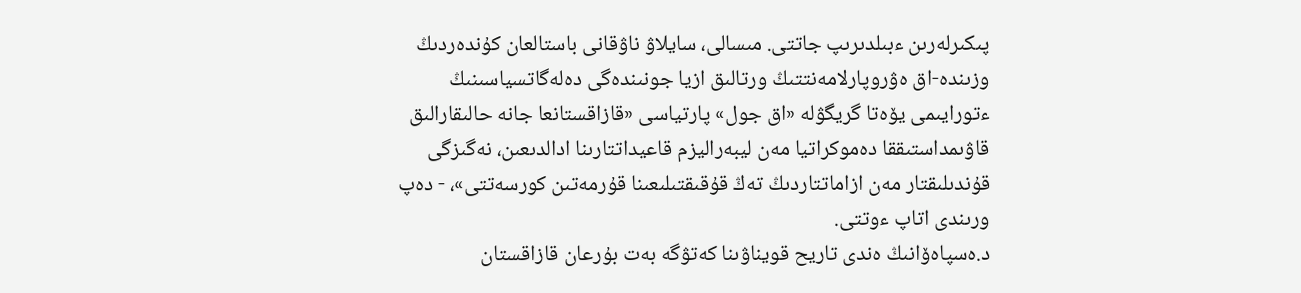پىكىرلەرىن ءبىلدىرىپ جاتتى. مىسالى، سايلاۋ ناۋقانى باستالعان كۇندەردىڭ وزىندە-اق ەۋروپارلامەنتتىڭ ورتالىق ازيا جونىندەگى دەلەگاتسياسىنىڭ ءتورايىمى يۆەتا گريگۋلە «اق جول» پارتياسى «قازاقستانعا جانە حالىقارالىق قاۋىمداستىققا دەموكراتيا مەن ليبەراليزم قاعيداتتارىنا ادالدىعىن، نەگىزگى قۇندىلىقتار مەن ازاماتتاردىڭ تەڭ قۇقىقتىلىعىنا قۇرمەتىن كورسەتتى»، - دەپ ورىندى اتاپ ءوتتى.
د.ەسپاەۆانىڭ ەندى تاريح قويناۋىنا كەتۋگە بەت بۇرعان قازاقستان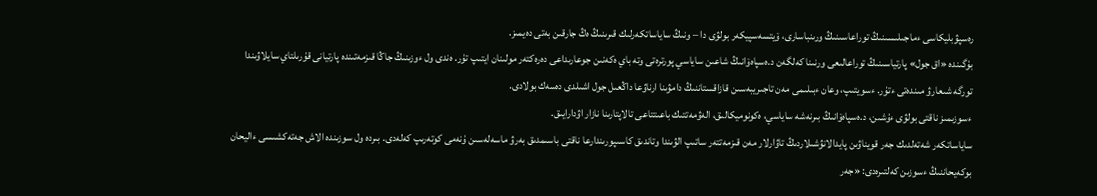رەسپۋبليكاسى ءماجىلىسىنىڭ توراعاسىنىڭ ورىنباسارى، ۆيتسەسپيكەر بولۋى دا – ونىڭ ساياساتكەرلىك قىرىنىڭ ەڭ جارقىن بەتى دەيمىز.
بۇگىندە «اق جول» پارتياسىنىڭ توراعالىعى ورنىنا كەلگەن د.ەسپاەۆانىڭ شاعىن ساياسي پورترەتى وتە باي ەكەنىن جوعارىداعى دەرەكتەر مولىنان ايتىپ تۇر. ەندى ول ءوزىنىڭ جاڭا قىزمەتىندە پارتيانى قۇرىلتاي سايلاۋىندا تورگە شىعارۋ مىندەتى ءتۇر. ءسويتىپ، وعان ءبىلىمى مەن تاجىريبەسىن قازاقستاننىڭ دامۋىنا ارناۋعا داڭعىل جول اشىلدى دەسەك بولادى.
ءسوزىمىز ناقتى بولۋى ءۇشىن، د.ەسپاەۆانىڭ بىرنەشە ساياسي، ەكونوميكالىق، الەۋمەتتىك باعىتتاعى تالاپتارىنا نازار اۋدارايىق.
ساياساتكەر شەتەلدىك جەر قويناۋىن پايدالانۋشىلاردىڭ تاۋارلار مەن قىزمەتتەر ساتىپ الۋىندا وتاندىق كاسىپورىندارعا ناقتى باسىمدىق بەرۋ ماسەلەسىن ۇنەمى كوتەرىپ كەلەدى. بىردە ول سوزىندە الاش جەتەكشىسى ءاليحان بوكەيحاننىڭ ءسوزىن كەلتىرەدى: «جەر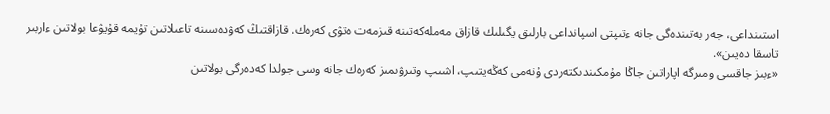استىنداعى، جەر بەتىندەگى جانە ءتىپتى اسپانداعى بارلىق يگىلىك قازاق مەملەكەتىنە قىزمەت ەتۋى كەرەك. قازاقتىڭ كەۋدەسىنە تاعىلاتىن تۇيمە قۇيۋعا بولاتىن ءاربىر تاسقا دەيىن».
«ءبىز جاقسى ومىرگە اپاراتىن جاڭا مۇمكىندىكتەردى ۇنەمى كەڭەيتىپ، اشىپ وتىرۋىمىز كەرەك جانە وسى جولدا كەدەرگى بولاتىن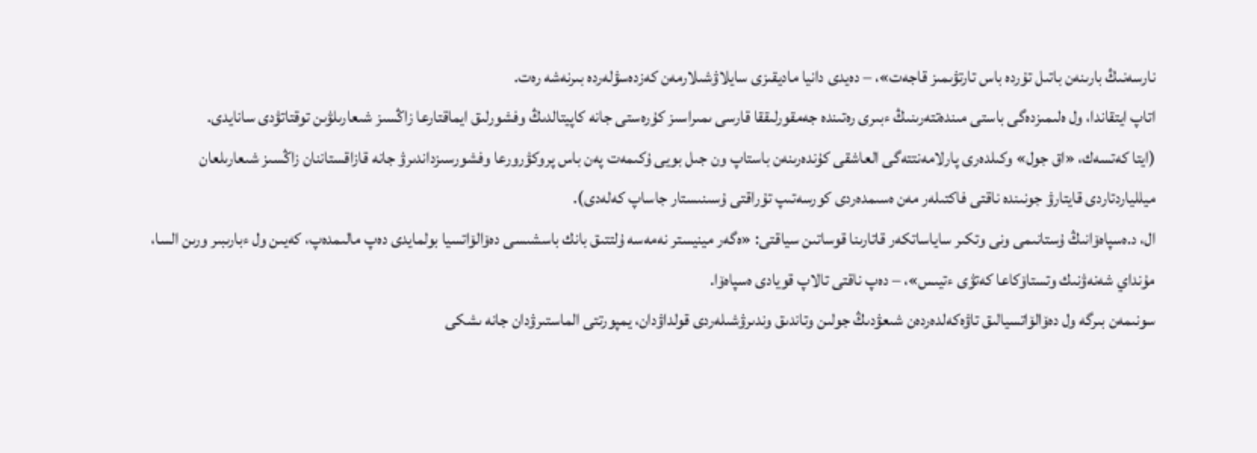نارسەنىڭ بارىنەن باتىل تۇردە باس تارتۋىمىز قاجەت»، – دەيدى دانيا ماديقىزى سايلاۋشىلارمەن كەزدەسۋلەردە بىرنەشە رەت.
اتاپ ايتقاندا، ول ەلىمىزدەگى باستى مىندەتتەرىنىڭ ءبىرى رەتىندە جەمقورلىققا قارسى ىمىراسىز كۇرەستى جانە كاپيتالدىڭ وفشورلىق ايماقتارعا زاڭسىز شىعارىلۋىن توقتاتۋدى سانايدى.
(ايتا كەتسەك، «اق جول» وكىلدەرى پارلامەنتتەگى العاشقى كۇندەرىنەن باستاپ ون جىل بويى ۇكىمەت پەن باس پروكۋرورعا وفشورسىزداندىرۋ جانە قازاقستاننان زاڭسىز شىعارىلعان ميللياردتاردى قايتارۋ جونىندە ناقتى فاكتىلەر مەن ەسىمدەردى كورسەتىپ تۇراقتى ۇسىنىستار جاساپ كەلەدى).
ال، د.ەسپاەۆانىڭ ۇستانىمى ونى وتكىر ساياساتكەر قاتارىنا قوساتىن سياقتى: «ەگەر مينيستر نەمەسە ۇلتتىق بانك باسشىسى دەۆالۆاتسيا بولمايدى دەپ مالىمدەپ، كەيىن ول ءبارىبىر ورىن السا، مۇنداي شەنەۋنىك وتستاۆكاعا كەتۋى ءتيىس»، – دەپ ناقتى تالاپ قويادى ەسپاەۆا.
سونىمەن بىرگە ول دەۆالۆاتسيالىق تاۋەكەلدەردەن شىعۋدىڭ جولىن وتاندىق وندىرۋشىلەردى قولداۋدان، يمپورتتى الماستىرۋدان جانە ىشكى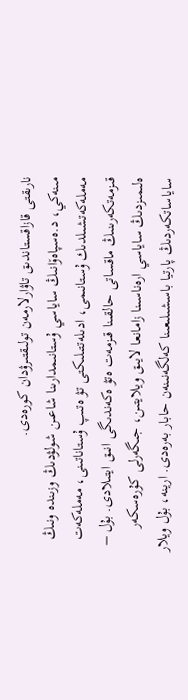نارىقتى قازاقستاندىق تاۋارلارمەن تولىقتىرۋدان كورەدى.
مىنەكي، د.ەسپاەۆانىڭ ساياسي ۇستانىمدارىنا شاعىن شولۋدىڭ وزىندە ونىڭ مەملەكەتشىلدىك ۇستانىمى، ادىلەتتىلىكتى تۋ ەتىپ ۇستاناتىنى، مەملەكەت قىزمەتكەرىنىڭ ماقساتى حالقىنا قىزمەت ەتۋ ەكەندىگى انىق ايتىلادى. بۇل – ەلىمىزدىڭ ساياسي ارەناسىنا زامانعا لايىق ويلايتىن، جىگەرلى كۇرەسكەر ساياساتكەردىڭ پارتيا باسشىلىعىنا كەلگەنىنەن حابار بەرەدى. ارينە، بۇل ويلار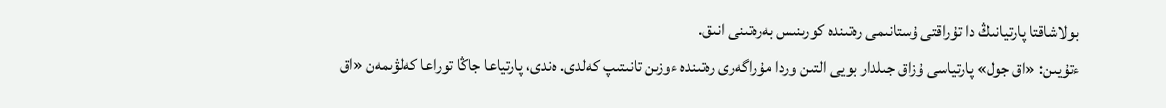بولاشاقتا پارتيانىڭ دا تۇراقتى ۇستانىمى رەتىندە كورىنىس بەرەتىنى انىق.
ءتۇيىن: «اق جول» پارتياسى ۇزاق جىلدار بويى التىن وردا مۇراگەرى رەتىندە ءوزىن تانىتىپ كەلدى. ەندى، پارتياعا جاڭا توراعا كەلۋىمەن «اق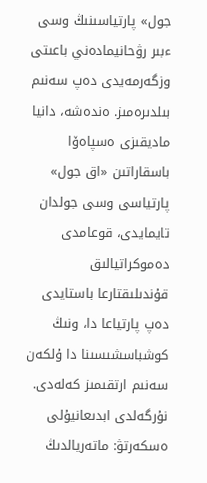جول» پارتياسىنىڭ وسى ءبىر رۋحانيمادەني باعىتى وزگەرمەيدى دەپ سەنىم بىلدىرەمىز. ەندەشە، دانيا ماديقىزى ەسپاەۆا باسقاراتىن «اق جول» پارتياسى وسى جولدان تايمايدى، قوعامدى دەموكراتيالىق قۇندىلىقتارعا باستايدى دەپ پارتياعا دا، ونىڭ كوشباسشىسىنا دا ۇلكەن سەنىم ارتقىمىز كەلەدى.
نۇرگەلدى ابدىعانيۇلى
ەسكەرتۋ: ماتەريالدىڭ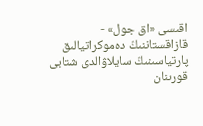اقىسى «اق جول» - قازاقستاننىڭ دەموكراتيالىق پارتياسىنىڭ سايلاۋالدى شتابى قورىنان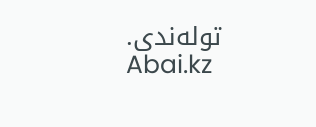تولەندى.
Abai.kz